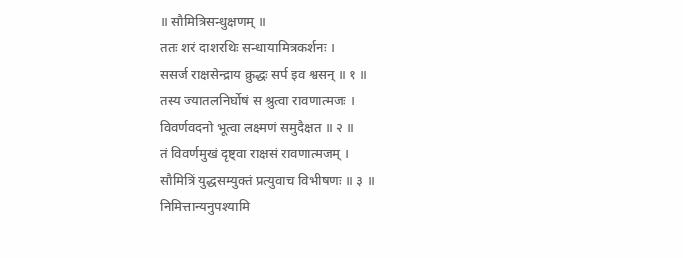॥ सौमित्रिसन्धुक्षणम् ॥
ततः शरं दाशरथिः सन्धायामित्रकर्शनः ।
ससर्ज राक्षसेन्द्राय क्रुद्धः सर्प इव श्वसन् ॥ १ ॥
तस्य ज्यातलनिर्घोषं स श्रुत्वा रावणात्मजः ।
विवर्णवदनो भूत्वा लक्ष्मणं समुदैक्षत ॥ २ ॥
तं विवर्णमुखं दृष्ट्वा राक्षसं रावणात्मजम् ।
सौमित्रिं युद्धसम्युक्तं प्रत्युवाच विभीषणः ॥ ३ ॥
निमित्तान्यनुपश्यामि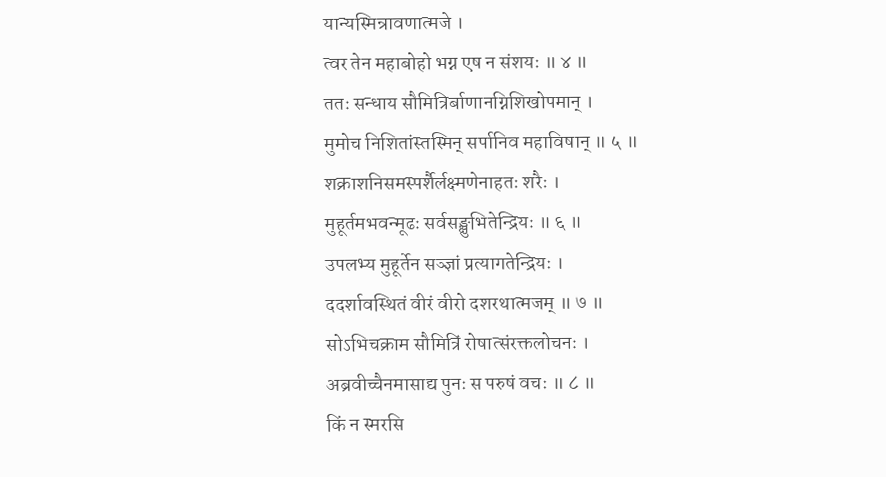यान्यस्मिन्रावणात्मजे ।
त्वर तेन महाबोहो भग्न एष न संशयः ॥ ४ ॥
ततः सन्धाय सौमित्रिर्बाणानग्निशिखोपमान् ।
मुमोच निशितांस्तस्मिन् सर्पानिव महाविषान् ॥ ५ ॥
शक्राशनिसमस्पर्शैर्लक्ष्मणेनाहतः शरैः ।
मुहूर्तमभवन्मूढः सर्वसङ्क्षुभितेन्द्रियः ॥ ६ ॥
उपलभ्य मुहूर्तेन सञ्ज्ञां प्रत्यागतेन्द्रियः ।
ददर्शावस्थितं वीरं वीरो दशरथात्मजम् ॥ ७ ॥
सोऽभिचक्राम सौमित्रिं रोषात्संरक्तलोचनः ।
अब्रवीच्चैनमासाद्य पुनः स परुषं वचः ॥ ८ ॥
किं न स्मरसि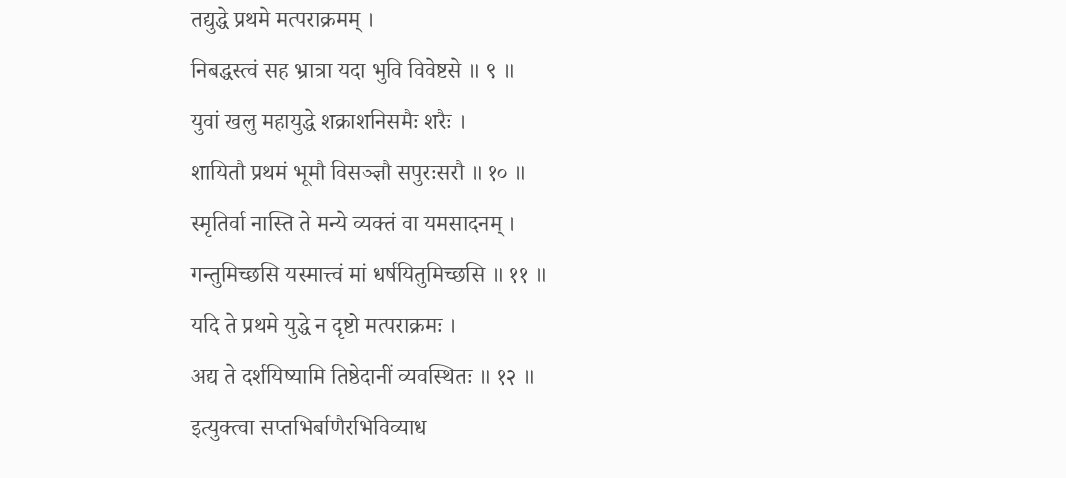तद्युद्धे प्रथमे मत्पराक्रमम् ।
निबद्धस्त्वं सह भ्रात्रा यदा भुवि विवेष्टसे ॥ ९ ॥
युवां खलु महायुद्धे शक्राशनिसमैः शरैः ।
शायितौ प्रथमं भूमौ विसञ्ज्ञौ सपुरःसरौ ॥ १० ॥
स्मृतिर्वा नास्ति ते मन्ये व्यक्तं वा यमसादनम् ।
गन्तुमिच्छसि यस्मात्त्वं मां धर्षयितुमिच्छसि ॥ ११ ॥
यदि ते प्रथमे युद्धे न दृष्टो मत्पराक्रमः ।
अद्य ते दर्शयिष्यामि तिष्ठेदानीं व्यवस्थितः ॥ १२ ॥
इत्युक्त्वा सप्तभिर्बाणैरभिविव्याध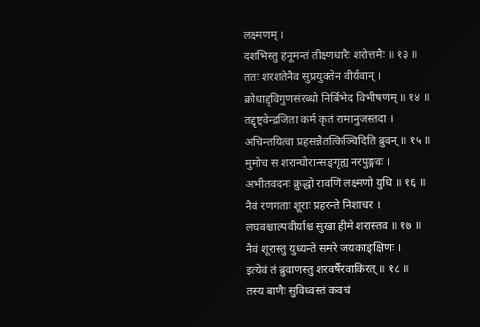लक्ष्मणम् ।
दशभिस्तु हनूमन्तं तीक्ष्णधारैः शरोत्तमैः ॥ १३ ॥
ततः शरशतेनैव सुप्रयुक्तेन वीर्यवान् ।
क्रोधाद्द्विगुणसंरब्धो निर्बिभेद विभीषणम् ॥ १४ ॥
तद्दृष्ट्वेन्द्रजिता कर्म कृतं रामानुजस्तदा ।
अचिन्तयित्वा प्रहसन्नैतत्किञ्चिदिति ब्रुवन् ॥ १५ ॥
मुमोच स शरान्घोरान्सङ्गृह्य नरपुङ्गवः ।
अभीतवदनः क्रुद्धो रावणिं लक्ष्मणो युधि ॥ १६ ॥
नैवं रणगताः शूराः प्रहरन्ते निशाचर ।
लघवश्चाल्पवीर्याश्च सुखा हीमे शरास्तव ॥ १७ ॥
नैवं शूरास्तु युध्यन्ते समरे जयकाङ्क्षिणः ।
इत्येवं तं ब्रुवाणस्तु शरवर्षैरवाकिरत् ॥ १८ ॥
तस्य बाणैः सुविध्वस्तं कवचं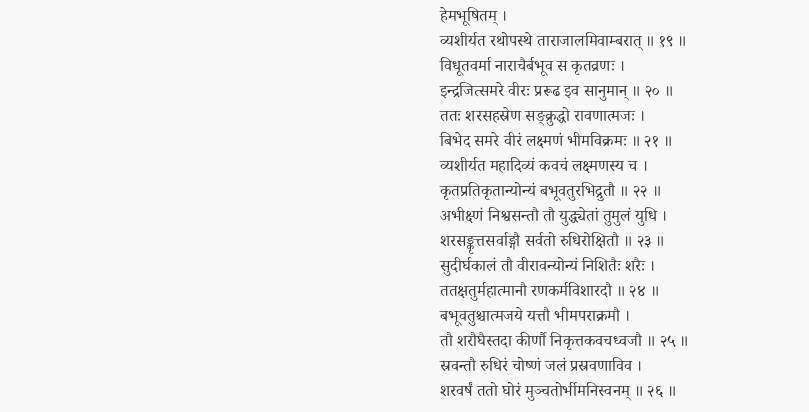हेमभूषितम् ।
व्यशीर्यत रथोपस्थे ताराजालमिवाम्बरात् ॥ १९ ॥
विधूतवर्मा नाराचैर्बभूव स कृतव्रणः ।
इन्द्रजित्समरे वीरः प्ररूढ इव सानुमान् ॥ २० ॥
ततः शरसहस्रेण सङ्क्रुद्धो रावणात्मजः ।
बिभेद समरे वीरं लक्ष्मणं भीमविक्रमः ॥ २१ ॥
व्यशीर्यत महादिव्यं कवचं लक्ष्मणस्य च ।
कृतप्रतिकृतान्योन्यं बभूवतुरभिद्रुतौ ॥ २२ ॥
अभीक्ष्णं निश्वसन्तौ तौ युद्ध्येतां तुमुलं युधि ।
शरसङ्कृत्तसर्वाङ्गौ सर्वतो रुधिरोक्षितौ ॥ २३ ॥
सुदीर्घकालं तौ वीरावन्योन्यं निशितैः शरैः ।
ततक्षतुर्महात्मानौ रणकर्मविशारदौ ॥ २४ ॥
बभूवतुश्चात्मजये यत्तौ भीमपराक्रमौ ।
तौ शरौघैस्तदा कीर्णौ निकृत्तकवचध्वजौ ॥ २५ ॥
स्रवन्तौ रुधिरं चोष्णं जलं प्रस्रवणाविव ।
शरवर्षं ततो घोरं मुञ्चतोर्भीमनिस्वनम् ॥ २६ ॥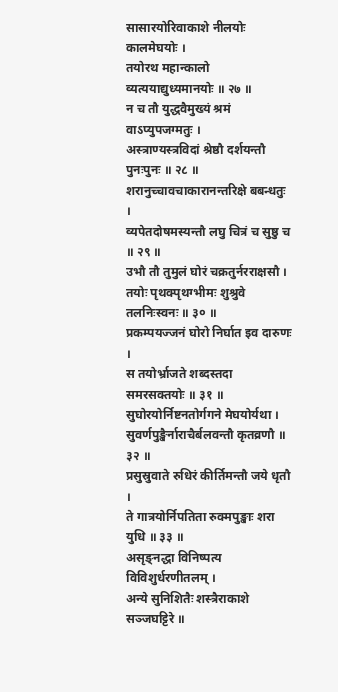सासारयोरिवाकाशे नीलयोः कालमेघयोः ।
तयोरथ महान्कालो व्यत्ययाद्युध्यमानयोः ॥ २७ ॥
न च तौ युद्धवैमुख्यं श्रमं वाऽप्युपजग्मतुः ।
अस्त्राण्यस्त्रविदां श्रेष्ठौ दर्शयन्तौ पुनःपुनः ॥ २८ ॥
शरानुच्चावचाकारानन्तरिक्षे बबन्धतुः ।
व्यपेतदोषमस्यन्तौ लघु चित्रं च सुष्ठु च ॥ २९ ॥
उभौ तौ तुमुलं घोरं चक्रतुर्नरराक्षसौ ।
तयोः पृथक्पृथग्भीमः शुश्रुवे तलनिःस्वनः ॥ ३० ॥
प्रकम्पयज्जनं घोरो निर्घात इव दारुणः ।
स तयोर्भ्राजते शब्दस्तदा समरसक्तयोः ॥ ३१ ॥
सुघोरयोर्निष्टनतोर्गगने मेघयोर्यथा ।
सुवर्णपुङ्खैर्नाराचैर्बलवन्तौ कृतव्रणौ ॥ ३२ ॥
प्रसुस्रुवाते रुधिरं कीर्तिमन्तौ जये धृतौ ।
ते गात्रयोर्निपतिता रुक्मपुङ्खाः शरा युधि ॥ ३३ ॥
असृङ्नद्धा विनिष्पत्य विविशुर्धरणीतलम् ।
अन्ये सुनिशितैः शस्त्रैराकाशे सञ्जघट्टिरे ॥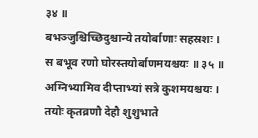३४ ॥
बभञ्जुश्चिच्छिदुश्चान्ये तयोर्बाणाः सहस्रशः ।
स बभूव रणो घोरस्तयोर्बाणमयश्चयः ॥ ३५ ॥
अग्निभ्यामिव दीप्ताभ्यां सत्रे कुशमयश्चयः ।
तयोः कृतव्रणौ देहौ शुशुभाते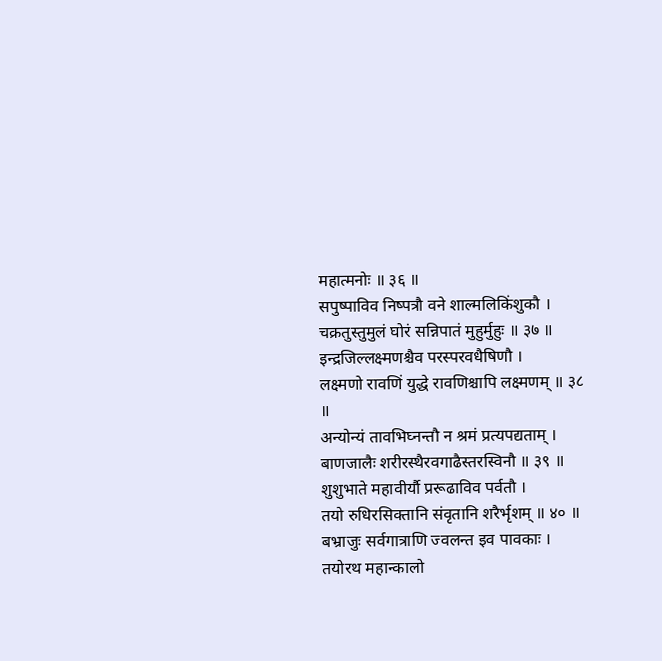महात्मनोः ॥ ३६ ॥
सपुष्पाविव निष्पत्रौ वने शाल्मलिकिंशुकौ ।
चक्रतुस्तुमुलं घोरं सन्निपातं मुहुर्मुहुः ॥ ३७ ॥
इन्द्रजिल्लक्ष्मणश्चैव परस्परवधैषिणौ ।
लक्ष्मणो रावणिं युद्धे रावणिश्चापि लक्ष्मणम् ॥ ३८ ॥
अन्योन्यं तावभिघ्नन्तौ न श्रमं प्रत्यपद्यताम् ।
बाणजालैः शरीरस्थैरवगाढैस्तरस्विनौ ॥ ३९ ॥
शुशुभाते महावीर्यौ प्ररूढाविव पर्वतौ ।
तयो रुधिरसिक्तानि संवृतानि शरैर्भृशम् ॥ ४० ॥
बभ्राजुः सर्वगात्राणि ज्वलन्त इव पावकाः ।
तयोरथ महान्कालो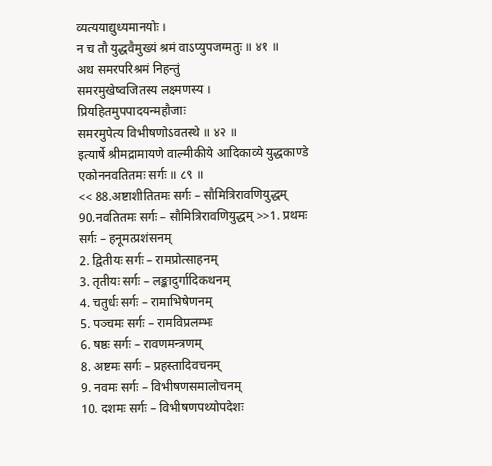व्यत्ययाद्युध्यमानयोः ।
न च तौ युद्धवैमुख्यं श्रमं वाऽप्युपजग्मतुः ॥ ४१ ॥
अथ समरपरिश्रमं निहन्तुं
समरमुखेष्वजितस्य लक्ष्मणस्य ।
प्रियहितमुपपादयन्महौजाः
समरमुपेत्य विभीषणोऽवतस्थे ॥ ४२ ॥
इत्यार्षे श्रीमद्रामायणे वाल्मीकीये आदिकाव्ये युद्धकाण्डे एकोननवतितमः सर्गः ॥ ८९ ॥
<< 88.अष्टाशीतितमः सर्गः – सौमित्रिरावणियुद्धम् 90.नवतितमः सर्गः – सौमित्रिरावणियुद्धम् >>1. प्रथमः सर्गः – हनूमत्प्रशंसनम्
2. द्वितीयः सर्गः – रामप्रोत्साहनम्
3. तृतीयः सर्गः – लङ्कादुर्गादिकथनम्
4. चतुर्धः सर्गः – रामाभिषेणनम्
5. पञ्चमः सर्गः – रामविप्रलम्भः
6. षष्ठः सर्गः – रावणमन्त्रणम्
8. अष्टमः सर्गः – प्रहस्तादिवचनम्
9. नवमः सर्गः – विभीषणसमालोचनम्
10. दशमः सर्गः – विभीषणपथ्योपदेशः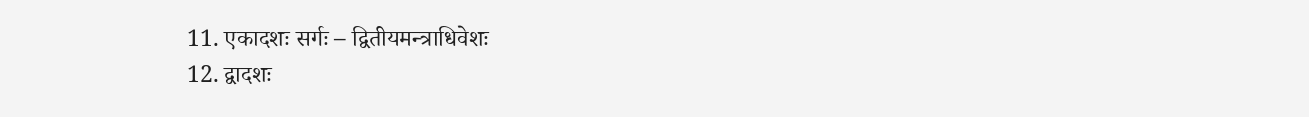11. एकादशः सर्गः – द्वितीयमन्त्राधिवेशः
12. द्वादशः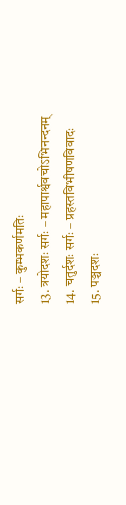सर्गः – कुम्भकर्णमतिः
13. त्रयोदशः सर्गः – महापार्श्ववचोऽभिनन्दनम्
14. चतुर्दशः सर्गः – प्रहस्तविभीषणविवादः
15. पञ्चदशः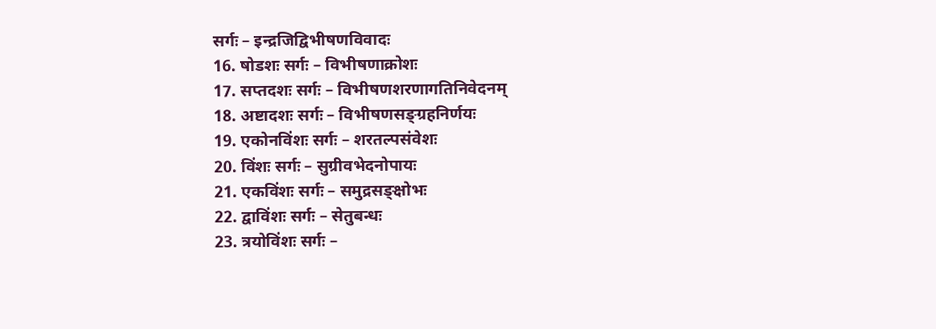सर्गः – इन्द्रजिद्विभीषणविवादः
16. षोडशः सर्गः – विभीषणाक्रोशः
17. सप्तदशः सर्गः – विभीषणशरणागतिनिवेदनम्
18. अष्टादशः सर्गः – विभीषणसङ्ग्रहनिर्णयः
19. एकोनविंशः सर्गः – शरतल्पसंवेशः
20. विंशः सर्गः – सुग्रीवभेदनोपायः
21. एकविंशः सर्गः – समुद्रसङ्क्षोभः
22. द्वाविंशः सर्गः – सेतुबन्धः
23. त्रयोविंशः सर्गः –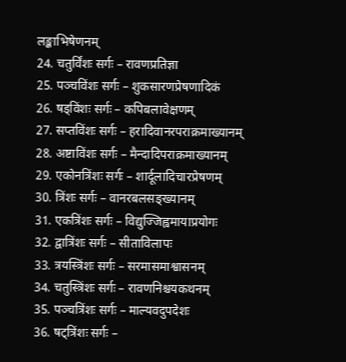लङ्काभिषेणनम्
24. चतुर्विंशः सर्गः – रावणप्रतिज्ञा
25. पञ्चविंशः सर्गः – शुकसारणप्रेषणादिकं
26. षड्विंशः सर्गः – कपिबलावेक्षणम्
27. सप्तविंशः सर्गः – हरादिवानरपराक्रमाख्यानम्
28. अष्टाविंशः सर्गः – मैन्दादिपराक्रमाख्यानम्
29. एकोनत्रिंशः सर्गः – शार्दूलादिचारप्रेषणम्
30. त्रिंशः सर्गः – वानरबलसङ्ख्यानम्
31. एकत्रिंशः सर्गः – विद्युज्जिह्वमायाप्रयोगः
32. द्वात्रिंशः सर्गः – सीताविलापः
33. त्रयस्त्रिंशः सर्गः – सरमासमाश्वासनम्
34. चतुस्त्रिंशः सर्गः – रावणनिश्चयकथनम्
35. पञ्चत्रिंशः सर्गः – माल्यवदुपदेशः
36. षट्त्रिंशः सर्गः –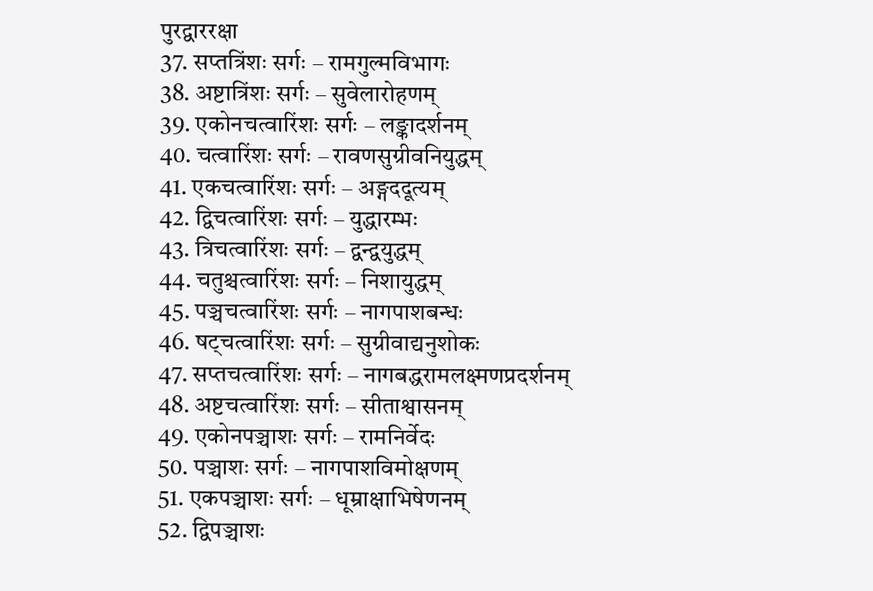पुरद्वाररक्षा
37. सप्तत्रिंशः सर्गः – रामगुल्मविभागः
38. अष्टात्रिंशः सर्गः – सुवेलारोहणम्
39. एकोनचत्वारिंशः सर्गः – लङ्कादर्शनम्
40. चत्वारिंशः सर्गः – रावणसुग्रीवनियुद्धम्
41. एकचत्वारिंशः सर्गः – अङ्गददूत्यम्
42. द्विचत्वारिंशः सर्गः – युद्धारम्भः
43. त्रिचत्वारिंशः सर्गः – द्वन्द्वयुद्धम्
44. चतुश्चत्वारिंशः सर्गः – निशायुद्धम्
45. पञ्चचत्वारिंशः सर्गः – नागपाशबन्धः
46. षट्चत्वारिंशः सर्गः – सुग्रीवाद्यनुशोकः
47. सप्तचत्वारिंशः सर्गः – नागबद्धरामलक्ष्मणप्रदर्शनम्
48. अष्टचत्वारिंशः सर्गः – सीताश्वासनम्
49. एकोनपञ्चाशः सर्गः – रामनिर्वेदः
50. पञ्चाशः सर्गः – नागपाशविमोक्षणम्
51. एकपञ्चाशः सर्गः – धूम्राक्षाभिषेणनम्
52. द्विपञ्चाशः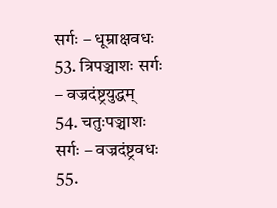सर्गः – धूम्राक्षवधः
53. त्रिपञ्चाशः सर्गः – वज्रदंष्ट्रयुद्धम्
54. चतुःपञ्चाशः सर्गः – वज्रदंष्ट्रवधः
55.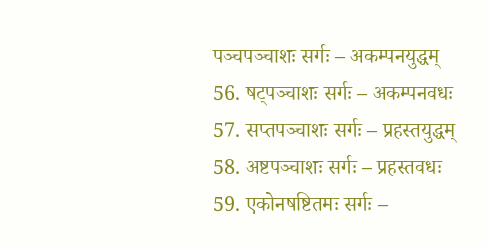पञ्चपञ्चाशः सर्गः – अकम्पनयुद्धम्
56. षट्पञ्चाशः सर्गः – अकम्पनवधः
57. सप्तपञ्चाशः सर्गः – प्रहस्तयुद्धम्
58. अष्टपञ्चाशः सर्गः – प्रहस्तवधः
59. एकोनषष्टितमः सर्गः –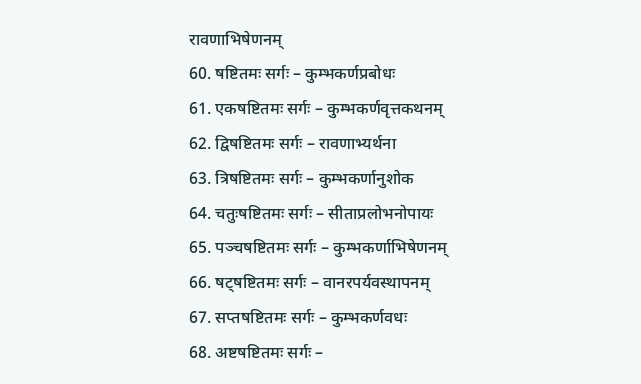रावणाभिषेणनम्
60. षष्टितमः सर्गः – कुम्भकर्णप्रबोधः
61. एकषष्टितमः सर्गः – कुम्भकर्णवृत्तकथनम्
62. द्विषष्टितमः सर्गः – रावणाभ्यर्थना
63. त्रिषष्टितमः सर्गः – कुम्भकर्णानुशोक
64. चतुःषष्टितमः सर्गः – सीताप्रलोभनोपायः
65. पञ्चषष्टितमः सर्गः – कुम्भकर्णाभिषेणनम्
66. षट्षष्टितमः सर्गः – वानरपर्यवस्थापनम्
67. सप्तषष्टितमः सर्गः – कुम्भकर्णवधः
68. अष्टषष्टितमः सर्गः –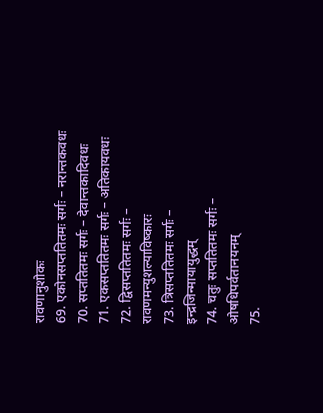रावणानुशोकः
69. एकोनसप्ततितमः सर्गः – नरान्तकवधः
70. सप्ततितमः सर्गः – देवान्तकादिवधः
71. एकसप्ततितमः सर्गः – अतिकायवधः
72. द्विसप्ततितमः सर्गः – रावणमन्युशल्याविष्कारः
73. त्रिसप्ततितमः सर्गः – इन्द्रजिन्मायायुद्धम्
74. चतुः सप्ततितमः सर्गः – ओषधिपर्वतानयनम्
75.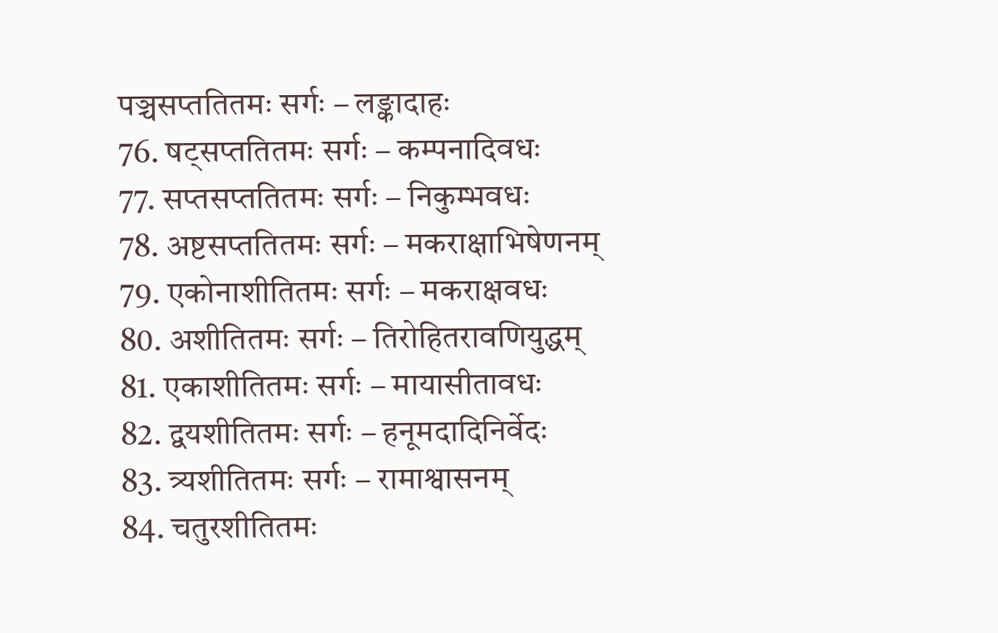पञ्चसप्ततितमः सर्गः – लङ्कादाहः
76. षट्सप्ततितमः सर्गः – कम्पनादिवधः
77. सप्तसप्ततितमः सर्गः – निकुम्भवधः
78. अष्टसप्ततितमः सर्गः – मकराक्षाभिषेणनम्
79. एकोनाशीतितमः सर्गः – मकराक्षवधः
80. अशीतितमः सर्गः – तिरोहितरावणियुद्धम्
81. एकाशीतितमः सर्गः – मायासीतावधः
82. द्वयशीतितमः सर्गः – हनूमदादिनिर्वेदः
83. त्र्यशीतितमः सर्गः – रामाश्वासनम्
84. चतुरशीतितमः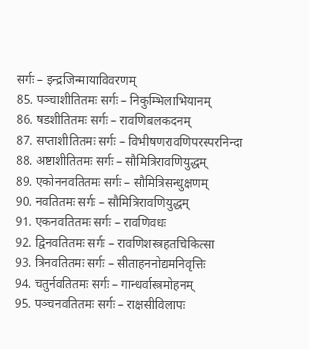सर्गः – इन्द्रजिन्मायाविवरणम्
85. पञ्चाशीतितमः सर्गः – निकुम्भिलाभियानम्
86. षडशीतितमः सर्गः – रावणिबलकदनम्
87. सप्ताशीतितमः सर्गः – विभीषणरावणिपरस्परनिन्दा
88. अष्टाशीतितमः सर्गः – सौमित्रिरावणियुद्धम्
89. एकोननवतितमः सर्गः – सौमित्रिसन्धुक्षणम्
90. नवतितमः सर्गः – सौमित्रिरावणियुद्धम्
91. एकनवतितमः सर्गः – रावणिवधः
92. द्विनवतितमः सर्गः – रावणिशस्त्रहतचिकित्सा
93. त्रिनवतितमः सर्गः – सीताहननोद्यमनिवृत्तिः
94. चतुर्नवतितमः सर्गः – गान्धर्वास्त्रमोहनम्
95. पञ्चनवतितमः सर्गः – राक्षसीविलापः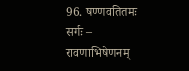96. षण्णवतितमः सर्गः – रावणाभिषेणनम्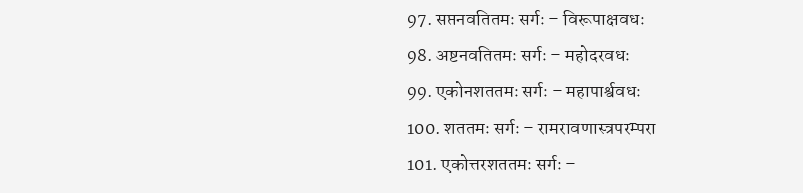97. सप्तनवतितमः सर्गः – विरूपाक्षवधः
98. अष्टनवतितमः सर्गः – महोदरवधः
99. एकोनशततमः सर्गः – महापार्श्ववधः
100. शततमः सर्गः – रामरावणास्त्रपरम्परा
101. एकोत्तरशततमः सर्गः –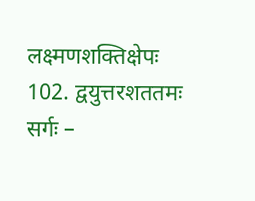लक्ष्मणशक्तिक्षेपः
102. द्वयुत्तरशततमः सर्गः –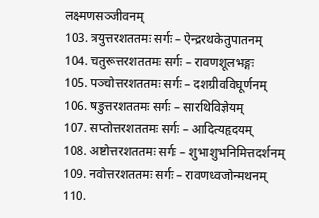लक्ष्मणसञ्जीवनम्
103. त्रयुत्तरशततमः सर्गः – ऐन्द्ररथकेतुपातनम्
104. चतुरूत्तरशततमः सर्गः – रावणशूलभङ्गः
105. पञ्चोत्तरशततमः सर्गः – दशग्रीवविघूर्णनम्
106. षडुत्तरशततमः सर्गः – सारथिविज्ञेयम्
107. सप्तोत्तरशततमः सर्गः – आदित्यहृदयम्
108. अष्टोत्तरशततमः सर्गः – शुभाशुभनिमित्तदर्शनम्
109. नवोत्तरशततमः सर्गः – रावणध्वजोन्मथनम्
110.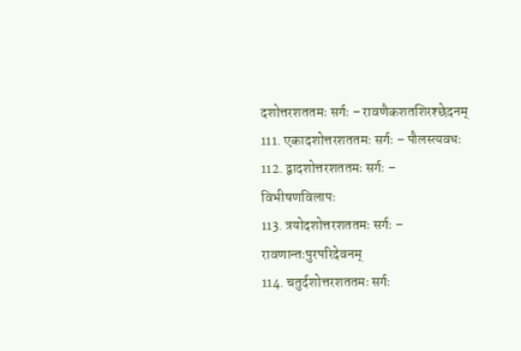दशोत्तरशततमः सर्गः – रावणैकशतशिरश्छेदनम्
111. एकादशोत्तरशततमः सर्गः – पौलस्त्यवधः
112. द्वादशोत्तरशततमः सर्गः – विभीषणविलापः
113. त्रयोदशोत्तरशततमः सर्गः – रावणान्तःपुरपरिदेवनम्
114. चतुर्दशोत्तरशततमः सर्गः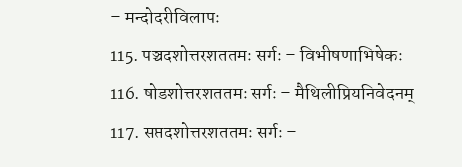– मन्दोदरीविलापः
115. पञ्चदशोत्तरशततमः सर्गः – विभीषणाभिषेकः
116. षोडशोत्तरशततमः सर्गः – मैथिलीप्रियनिवेदनम्
117. सप्तदशोत्तरशततमः सर्गः –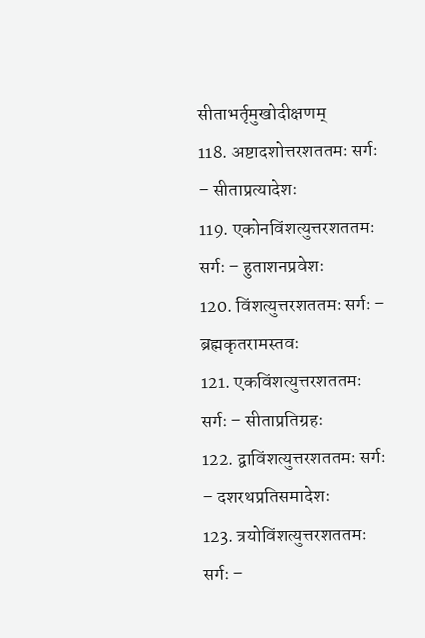सीताभर्तृमुखोदीक्षणम्
118. अष्टादशोत्तरशततमः सर्गः – सीताप्रत्यादेशः
119. एकोनविंशत्युत्तरशततमः सर्गः – हुताशनप्रवेशः
120. विंशत्युत्तरशततमः सर्गः – ब्रह्मकृतरामस्तवः
121. एकविंशत्युत्तरशततमः सर्गः – सीताप्रतिग्रहः
122. द्वाविंशत्युत्तरशततमः सर्गः – दशरथप्रतिसमादेशः
123. त्रयोविंशत्युत्तरशततमः सर्गः –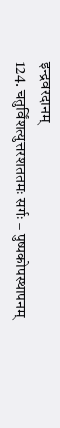इन्द्रवरदानम्
124. चतुर्विंशत्युत्तरशततमः सर्गः – पुष्पकोपस्थापनम्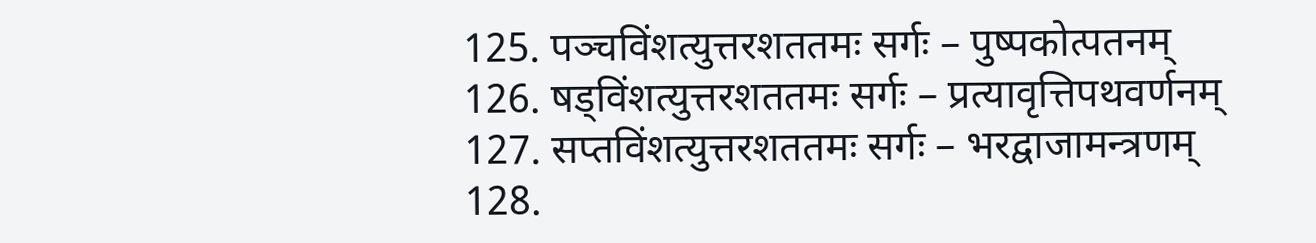125. पञ्चविंशत्युत्तरशततमः सर्गः – पुष्पकोत्पतनम्
126. षड्विंशत्युत्तरशततमः सर्गः – प्रत्यावृत्तिपथवर्णनम्
127. सप्तविंशत्युत्तरशततमः सर्गः – भरद्वाजामन्त्रणम्
128.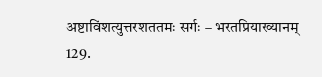अष्टाविंशत्युत्तरशततमः सर्गः – भरतप्रियाख्यानम्
129.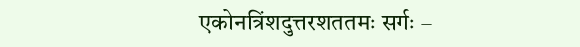एकोनत्रिंशदुत्तरशततमः सर्गः –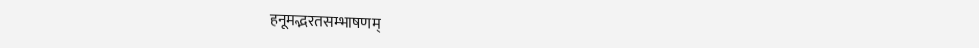हनूमद्भरतसम्भाषणम्